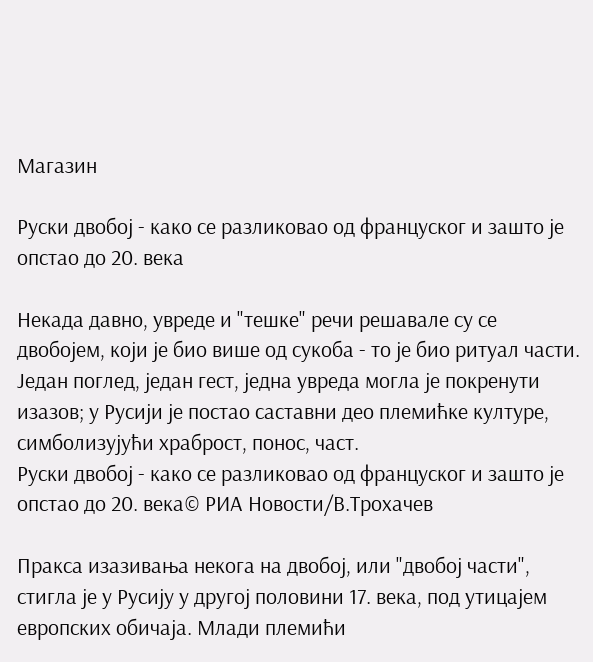Магазин

Руски двобој - како се разликовао од француског и зашто је опстао до 20. века

Некада давно, увреде и "тешке" речи решавале су се двобојем, који је био више од сукоба - то је био ритуал части. Један поглед, један гест, једна увреда могла је покренути изазов; у Русији је постао саставни део племићке културе, симболизујући храброст, понос, част.
Руски двобој - како се разликовао од француског и зашто је опстао до 20. века© РИА Новости/В.Трохачев

Пракса изазивања некога на двобој, или "двобој части", стигла је у Русију у другој половини 17. века, под утицајем европских обичаја. Млади племићи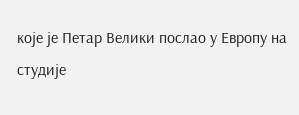које је Петар Велики послао у Европу на студије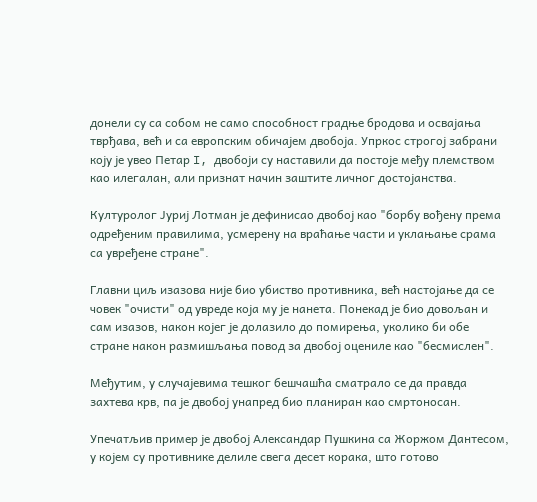донели су са собом не само способност градње бродова и освајања тврђава, већ и са европским обичајем двобоја. Упркос строгој забрани коју је увео Петар I, двобоји су наставили да постоје међу племством као илегалан, али признат начин заштите личног достојанства.

Културолог Јуриј Лотман је дефинисао двобој као "борбу вођену према одређеним правилима, усмерену на враћање части и уклањање срама са увређене стране".

Главни циљ изазова није био убиство противника, већ настојање да се човек "очисти" од увреде која му је нанета. Понекад је био довољан и сам изазов, након којег је долазило до помирења, уколико би обе стране након размишљања повод за двобој оцениле као "бесмислен".

Међутим, у случајевима тешког бешчашћа сматрало се да правда захтева крв, па је двобој унапред био планиран као смртоносан.

Упечатљив пример је двобој Александар Пушкина са Жоржом Дантесом, у којем су противнике делиле свега десет корака, што готово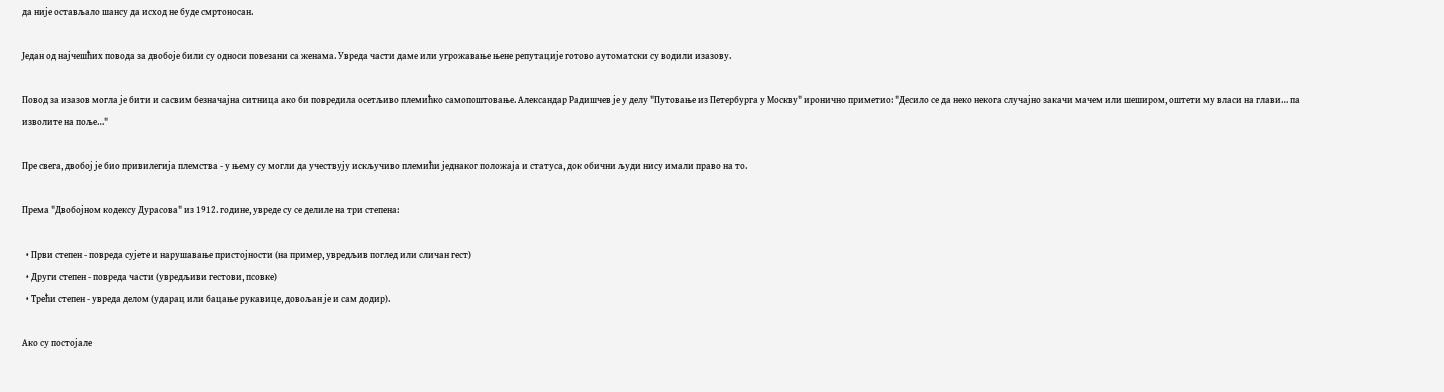да није остављало шансу да исход не буде смртоносан.

Један од најчешћих повода за двобоје били су односи повезани са женама. Увреда части даме или угрожавање њене репутације готово аутоматски су водили изазову.

Повод за изазов могла је бити и сасвим безначајна ситница ако би повредила осетљиво племићко самопоштовање. Александар Радишчев је у делу "Путовање из Петербурга у Москву" иронично приметио: "Десило се да неко некога случајно закачи мачем или шеширом, оштети му власи на глави… па изволите на поље…"

Пре свега, двобој је био привилегија племства - у њему су могли да учествују искључиво племићи једнаког положаја и статуса, док обични људи нису имали право на то.

Према "Двобојном кодексу Дурасова" из 1912. године, увреде су се делиле на три степена:

  • Први степен - повреда сујете и нарушавање пристојности (на пример, увредљив поглед или сличан гест)
  • Други степен - повреда части (увредљиви гестови, псовке)
  • Трећи степен - увреда делом (ударац или бацање рукавице, довољан је и сам додир).

Ако су постојале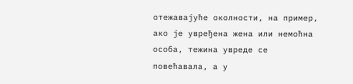отежавајуће околности, на пример, ако је увређена жена или немоћна особа, тежина увреде се повећавала, а у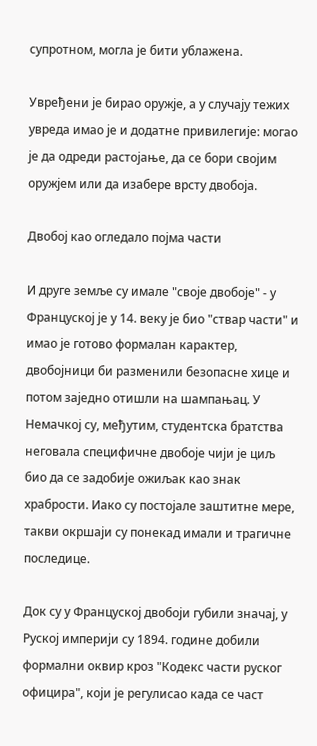супротном, могла је бити ублажена.

Увређени је бирао оружје, а у случају тежих увреда имао је и додатне привилегије: могао је да одреди растојање, да се бори својим оружјем или да изабере врсту двобоја.

Двобој као огледало појма части

И друге земље су имале "своје двобоје" - у Француској је у 14. веку је био "ствар части" и имао је готово формалан карактер, двобојници би разменили безопасне хице и потом заједно отишли на шампањац. У Немачкој су, међутим, студентска братства неговала специфичне двобоје чији је циљ био да се задобије ожиљак као знак храбрости. Иако су постојале заштитне мере, такви окршаји су понекад имали и трагичне последице.

Док су у Француској двобоји губили значај, у Руској империји су 1894. године добили формални оквир кроз "Кодекс части руског официра", који је регулисао када се част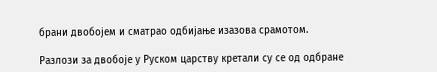брани двобојем и сматрао одбијање изазова срамотом.

Разлози за двобоје у Руском царству кретали су се од одбране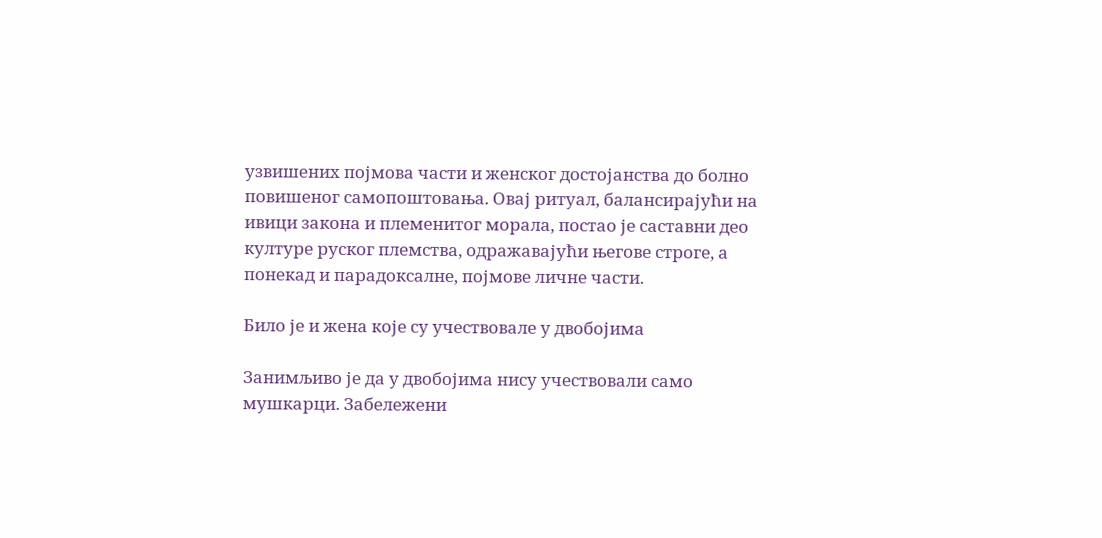узвишених појмова части и женског достојанства до болно повишеног самопоштовања. Овај ритуал, балансирајући на ивици закона и племенитог морала, постао је саставни део културе руског племства, одражавајући његове строге, а понекад и парадоксалне, појмове личне части.

Било је и жена које су учествовале у двобојима

Занимљиво је да у двобојима нису учествовали само мушкарци. Забележени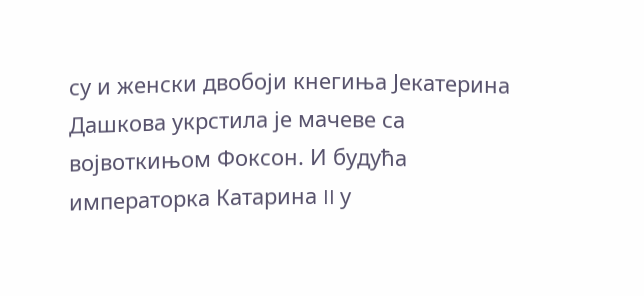су и женски двобоји кнегиња Јекатерина Дашкова укрстила је мачеве са војвоткињом Фоксон. И будућа императорка Катарина II у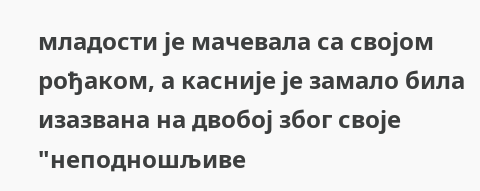младости је мачевала са својом рођаком, а касније је замало била изазвана на двобој због своје "неподношљиве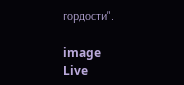гордости".

image
Live